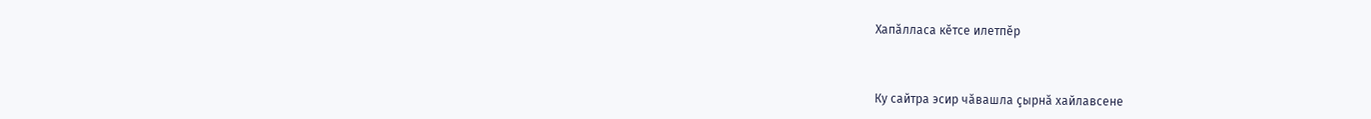Хапăлласа кĕтсе илетпĕр



Ку сайтра эсир чăвашла çырнă хайлавсене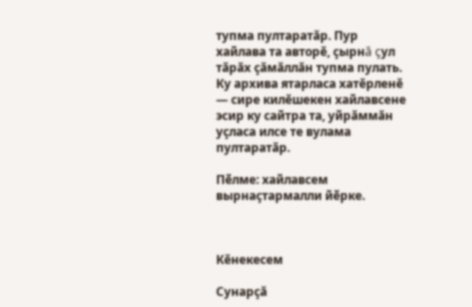тупма пултаратăр. Пур хайлава та авторĕ, çырнă çул тăрăх çăмăллăн тупма пулать. Ку архива ятарласа хатĕрленĕ — сире килĕшекен хайлавсене эсир ку сайтра та, уйрăммăн уçласа илсе те вулама пултаратăр.

Пӗлме: хайлавсем вырнаҫтармалли йӗрке.



Кĕнекесем

Сунарçă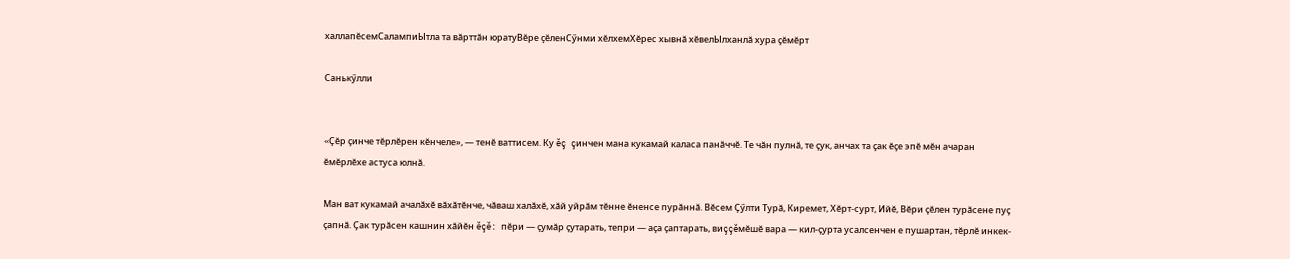халлапĕсемСалампиЫтла та вăрттăн юратуВӗре ҫӗленСӳнми хĕлхемХĕрес хывнă хĕвелЫлханлă хура çĕмĕрт

Санькӳлли


«Çĕр çинче тĕрлĕрен кĕнчеле», — тенĕ ваттисем. Ку ĕç çинчен мана кукамай каласа панăччĕ. Те чăн пулнă, те çук, анчах та çак ĕçе эпĕ мĕн ачаран ĕмĕрлĕхе астуса юлнă.

Ман ват кукамай ачалăхĕ вăхăтĕнче, чăваш халăхĕ, хăй уйрăм тĕнне ĕненсе пурăннă. Вĕсем Çӳлти Турă, Киремет, Хĕрт-сурт, Ийĕ, Вĕри çĕлен турăсене пуç çапнă. Çак турăсен кашнин хăйĕн ĕçĕ: пĕри — çумăр çутарать, тепри — аçа çаптарать, виççĕмĕшĕ вара — кил-çурта усалсенчен е пушартан, тĕрлĕ инкек-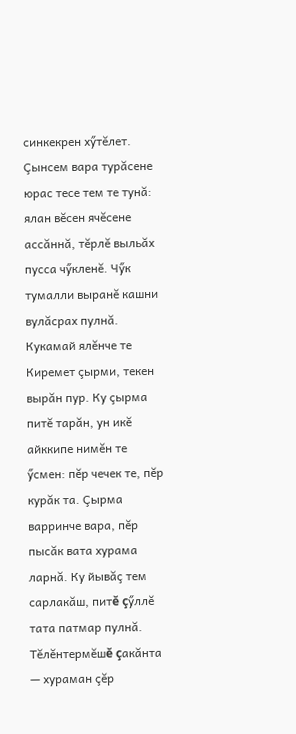синкекрен хӳтĕлет. Çынсем вара турăсене юрас тесе тем те тунă: ялан вĕсен ячĕсене ассăннă, тĕрлĕ выльăх пусса чӳкленĕ. Чӳк тумалли выранĕ кашни вулăсрах пулнă. Кукамай ялĕнче те Киремет çырми, текен вырăн пур. Ку çырма питĕ тарăн, ун икĕ айккипе нимĕн те ӳсмен: пĕр чечек те, пĕр курăк та. Çырма варринче вара, пĕр пысăк вата хурама ларнă. Ку йывăç тем сарлакăш, питĕ çӳллĕ тата патмар пулнă. Тĕлĕнтермĕшĕ çакăнта — хураман çĕр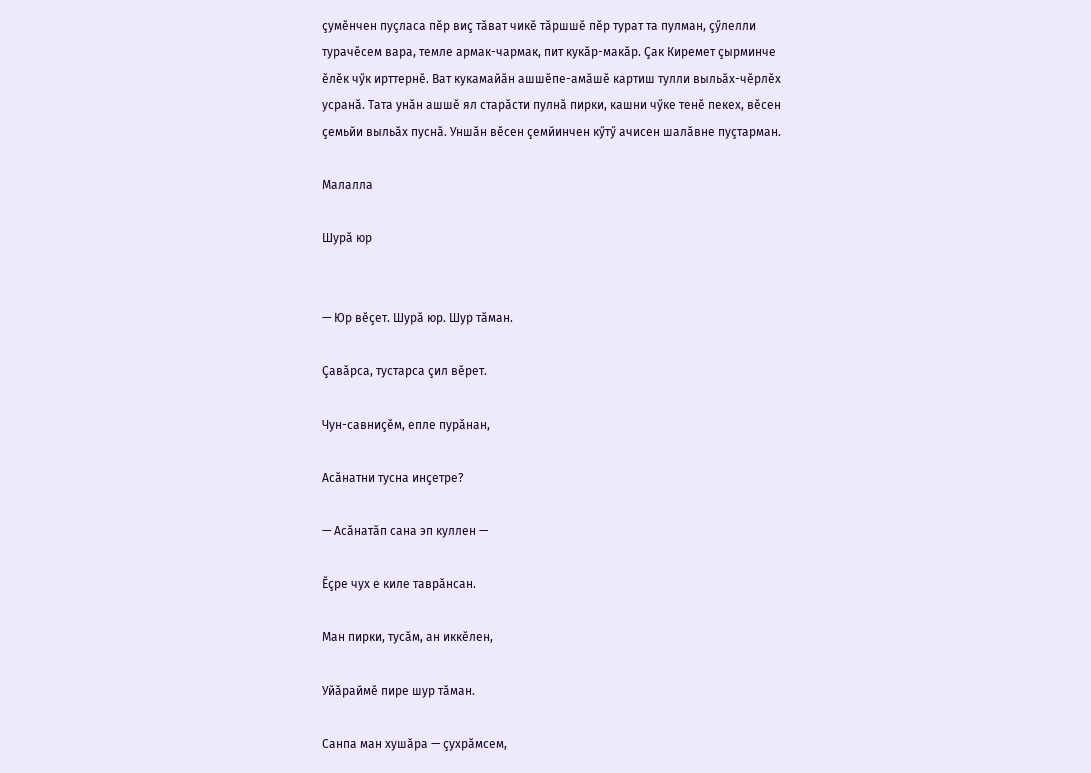çумĕнчен пуçласа пĕр виç тăват чикĕ тăршшĕ пĕр турат та пулман, çӳлелли турачĕсем вара, темле армак-чармак, пит кукăр-макăр. Çак Киремет çырминче ĕлĕк чӳк ирттернĕ. Ват кукамайăн ашшĕпе-амăшĕ картиш тулли выльăх-чĕрлĕх усранă. Тата унăн ашшĕ ял старăсти пулнă пирки, кашни чӳке тенĕ пекех, вĕсен çемьйи выльăх пуснă. Уншăн вĕсен çемйинчен кӳтӳ ачисен шалăвне пуçтарман.

Малалла

Шурă юр


— Юр вĕçет. Шурă юр. Шур тăман.

Çавăрса, тустарса çил вĕрет.

Чун-савниçĕм, епле пурăнан,

Асăнатни тусна инçетре?

— Асăнатăп сана эп куллен —

Ĕçре чух е киле таврăнсан.

Ман пирки, тусăм, ан иккĕлен,

Уйăраймĕ пире шур тăман.

Санпа ман хушăра — çухрăмсем,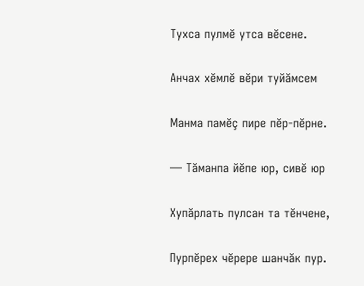Тухса пулмĕ утса вĕсене.

Анчах хĕмлĕ вĕри туйăмсем

Манма памĕç пире пĕр-пĕрне.

— Тăманпа йĕпе юр, сивĕ юр

Хупăрлать пулсан та тĕнчене,

Пурпĕрех чĕрере шанчăк пур.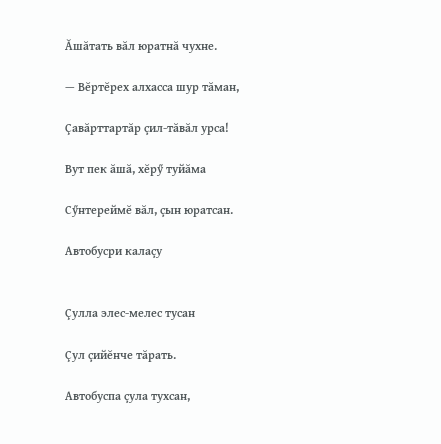Ăшăтать вăл юратнă чухне.

— Вĕртĕрех алхасса шур тăман,

Çавăрттартăр çил-тăвăл урса!

Вут пек ăшă, хĕрӳ туйăма

Сӳнтереймĕ вăл, çын юратсан.

Автобусри калаçу


Çулла элес-мелес тусан

Çул çийĕнче тăрать.

Автобуспа çула тухсан,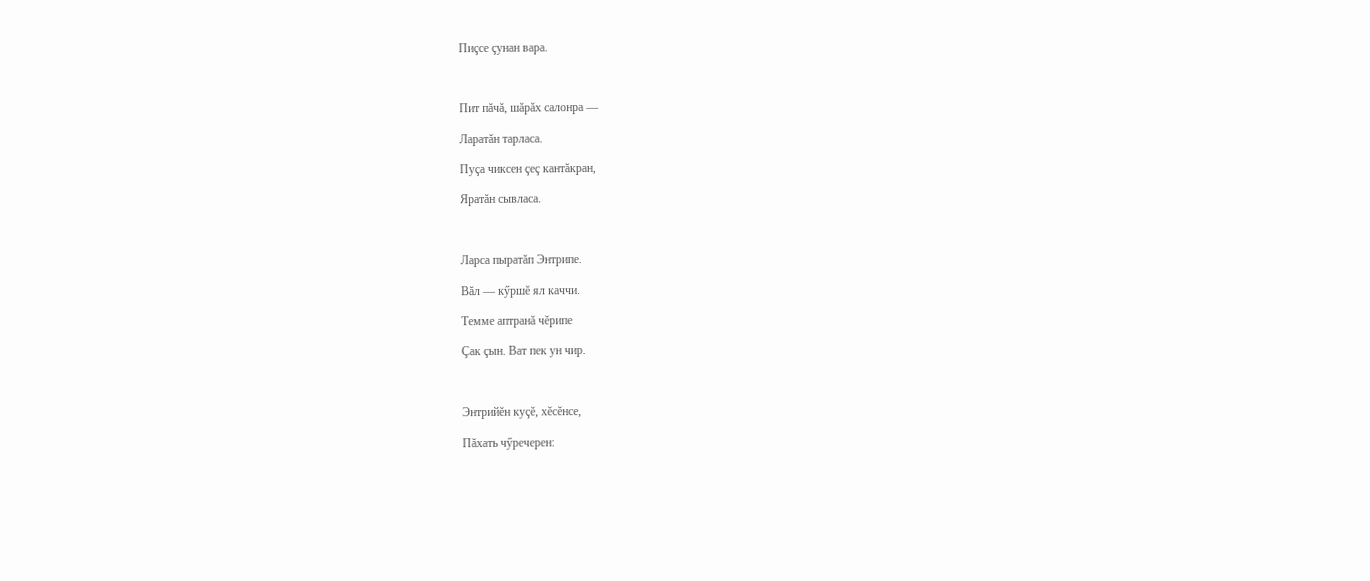Пиçсе çунан вара.



Пит пăчă, шăрăх салонра —

Ларатăн тарласа.

Пуçа чиксен çеç кантăкран,

Яратăн сывласа.



Ларса пыратăп Энтрипе.

Вăл — кӳршĕ ял каччи.

Темме аптранă чĕрипе

Çак çын. Ват пек ун чир.



Энтрийĕн куçĕ, хĕсĕнсе,

Пăхать чӳречерен: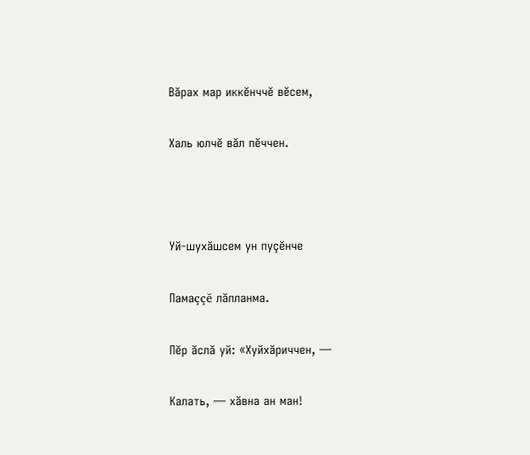Вăрах мар иккĕнччĕ вĕсем,

Халь юлчĕ вăл пĕччен.



Уй-шухăшсем ун пуçĕнче

Памаççĕ лăпланма.

Пĕр ăслă уй: «Хуйхăриччен, —

Калать, — хăвна ан ман!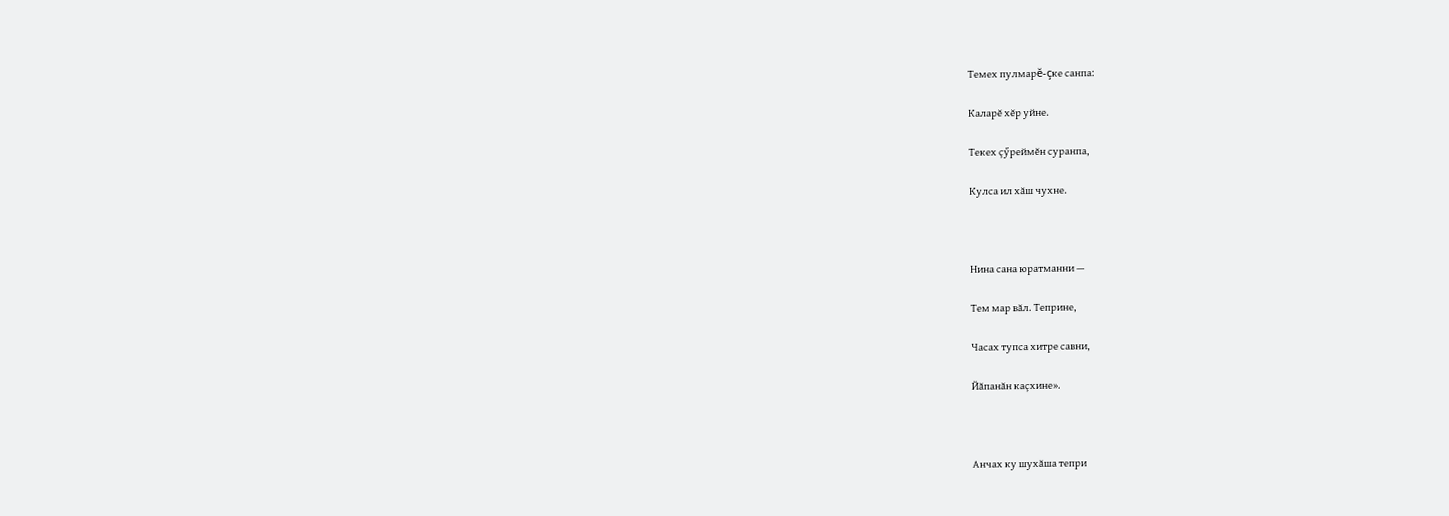Темех пулмарĕ-çке санпа:

Каларĕ хĕр уйне.

Текех çӳреймĕн суранпа,

Кулса ил хăш чухне.



Нина сана юратманни —

Тем мар вăл. Теприне,

Часах тупса хитре савни,

Йăпанăн каçхине».



Анчах ку шухăша тепри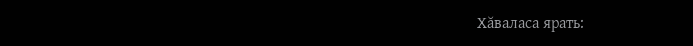Хăваласа ярать: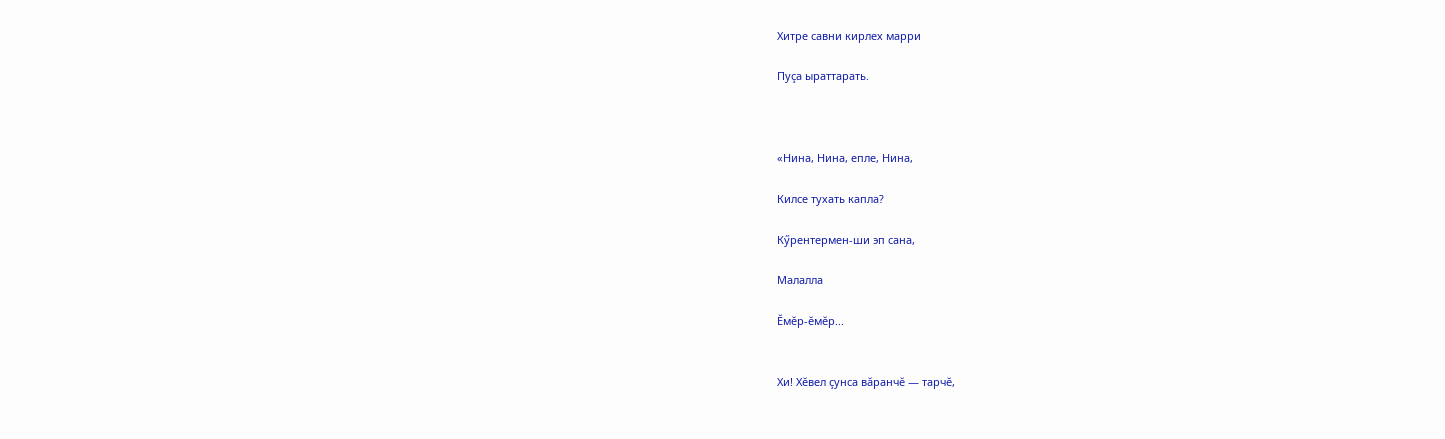Хитре савни кирлех марри

Пуçа ыраттарать.



«Нина, Нина, епле, Нина,

Килсе тухать капла?

Кӳрентермен-ши эп сана,

Малалла

Ĕмĕр-ĕмĕр...


Хи! Хĕвел çунса вăранчĕ — тарчĕ,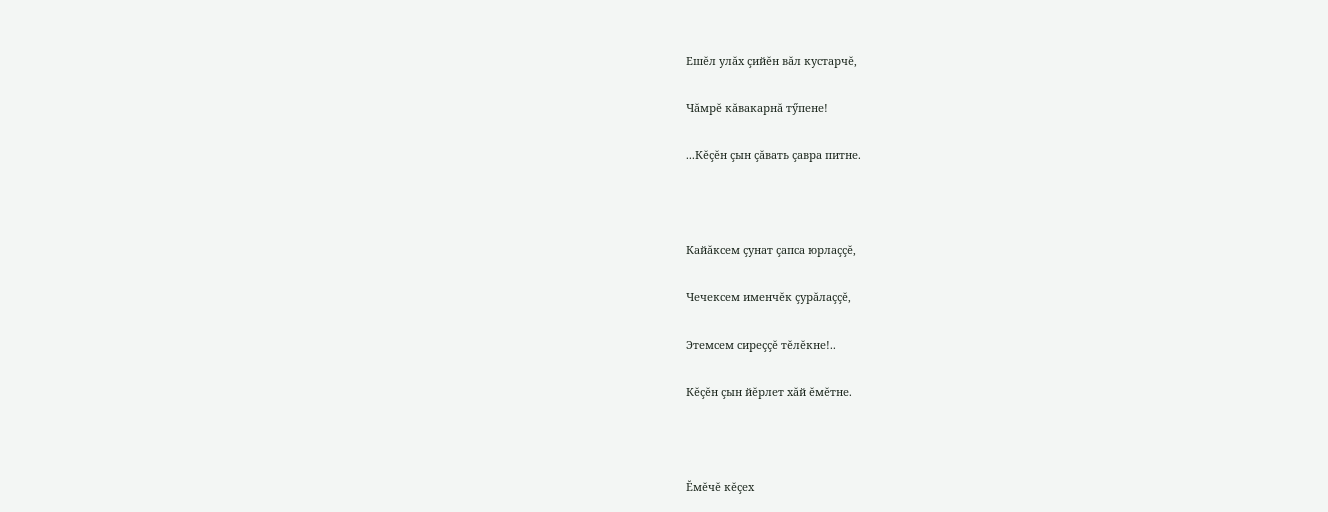Ешĕл улăх çийĕн вăл кустарчĕ,

Чăмрĕ кăвакарнă тӳпене!

...Кĕçĕн çын çăвать çавра питне.



Кайăксем çунат çапса юрлаççĕ,

Чечексем именчĕк çурăлаççĕ,

Этемсем сиреççĕ тĕлĕкне!..

Кĕçĕн çын йĕрлет хăй ĕмĕтне.



Ĕмĕчĕ кĕçех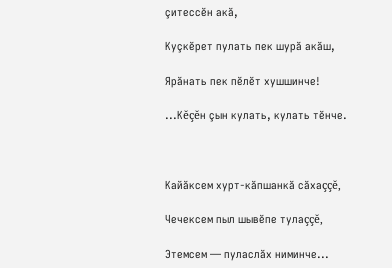çитессĕн акă,

Куçкĕрет пулать пек шурă акăш,

Ярăнать пек пĕлĕт хушшинче!

...Кĕçĕн çын кулать, кулать тĕнче.



Кайăксем хурт-кăпшанкă сăхаççĕ,

Чечексем пыл шывĕпе тулаççĕ,

Этемсем — пуласлăх ниминче...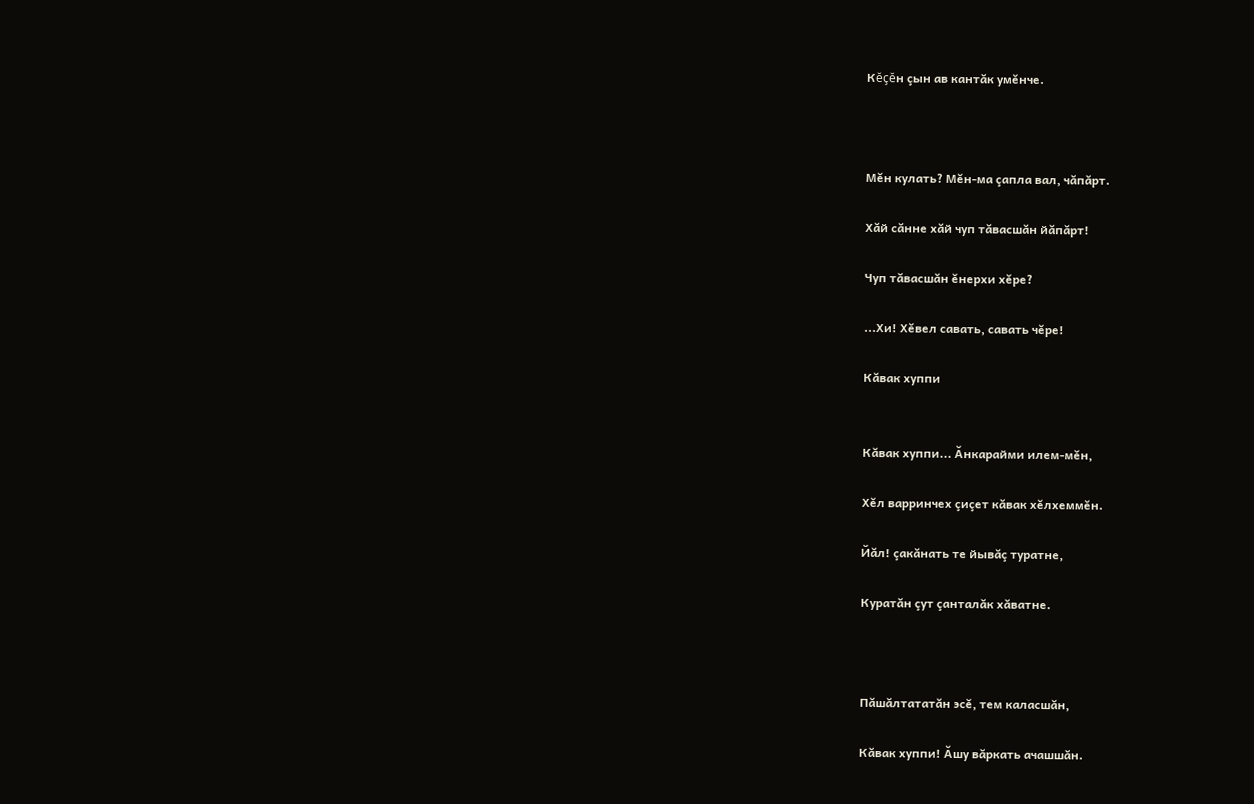Кĕçĕн çын ав кантăк умĕнче.



Мĕн кулать? Мĕн-ма çапла вал, чăпăрт.

Хăй сăнне хăй чуп тăвасшăн йăпăрт!

Чуп тăвасшăн ĕнерхи хĕре?

...Хи! Хĕвел савать, савать чĕре!

Кăвак хуппи


Кăвак хуппи... Ăнкарайми илем-мĕн,

Хĕл варринчех çиçет кăвак хĕлхеммĕн.

Йăл! çакăнать те йывăç туратне,

Куратăн çут çанталăк хăватне.



Пăшăлтататăн эсĕ, тем каласшăн,

Кăвак хуппи! Ăшу вăркать ачашшăн.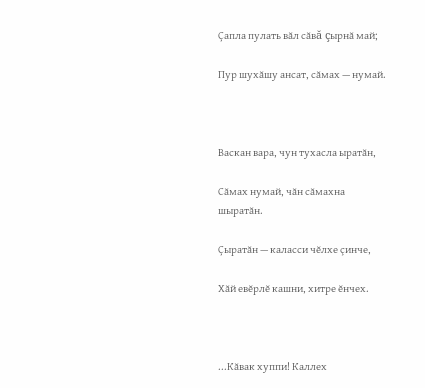Çапла пулать вăл сăвă çырнă май;

Пур шухăшу ансат, сăмах — нумай.



Васкан вара, чун тухасла ыратăн,

Сăмах нумай, чăн сăмахна шыратăн.

Çыратăн — каласси чĕлхе çинче,

Хăй евĕрлĕ кашни, хитре ĕнчех.



...Кăвак хуппи! Каллех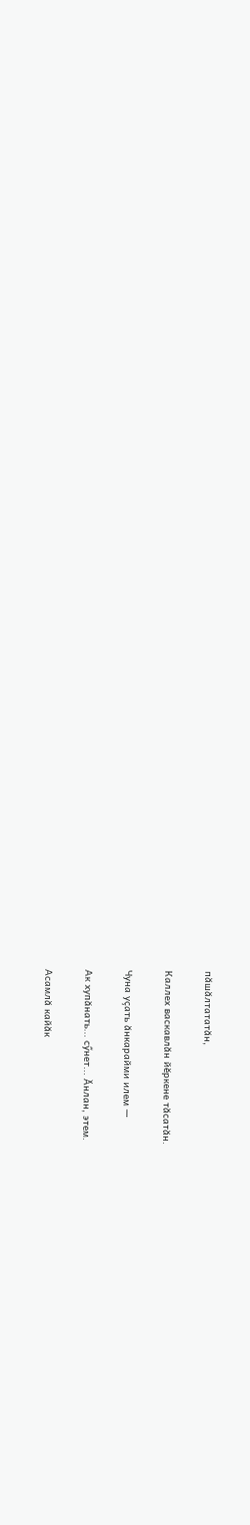пăшăлтататăн,

Каллех васкавлăн йĕркене тăсатăн.

Чуна уçать ăнкарайми илем —

Ак хупăнать... сӳнет... Ăнлан, этем.

Асамлă кайăк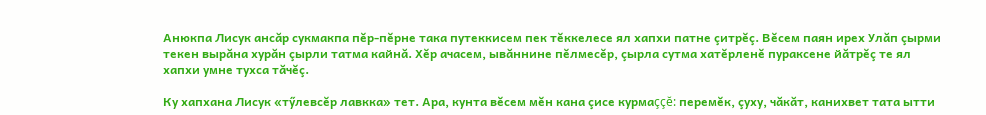Анюкпа Лисук ансăр сукмакпа пĕр-пĕрне така путеккисем пек тĕккелесе ял хапхи патне çитрĕç. Вĕсем паян ирех Улăп çырми текен вырăна хурăн çырли татма кайнă. Хĕр ачасем, ывăннине пĕлмесĕр, çырла сутма хатĕрленĕ пураксене йăтрĕç те ял хапхи умне тухса тăчĕç.

Ку хапхана Лисук «тӳлевсĕр лавкка» тет. Ара, кунта вĕсем мĕн кана çисе курмаççĕ: перемĕк, çуху, чăкăт, канихвет тата ытти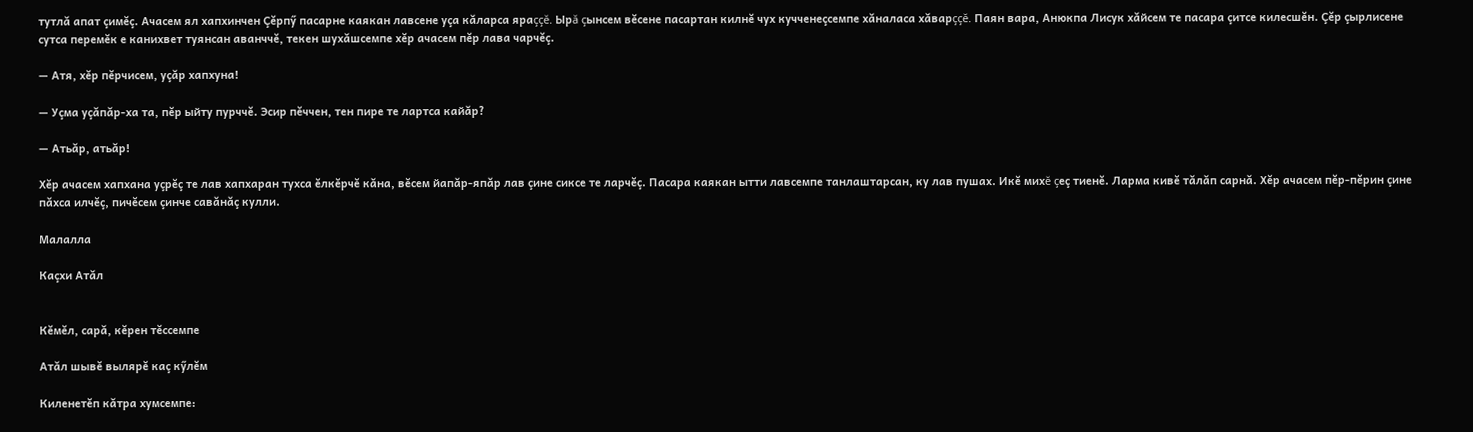тутлă апат çимĕç. Ачасем ял хапхинчен Çĕрпӳ пасарне каякан лавсене уçа кăларса яраççĕ. Ырă çынсем вĕсене пасартан килнĕ чух кучченеçсемпе хăналаса хăварççĕ. Паян вара, Анюкпа Лисук хăйсем те пасара çитсе килесшĕн. Çĕр çырлисене сутса перемĕк е канихвет туянсан аванччĕ, текен шухăшсемпе хĕр ачасем пĕр лава чарчĕç.

— Атя, хĕр пĕрчисем, уçăр хапхуна!

— Уçма уçăпăр-ха та, пĕр ыйту пурччĕ. Эсир пĕччен, тен пире те лартса кайăр?

— Атьăр, атьăр!

Хĕр ачасем хапхана уçрĕç те лав хапхаран тухса ĕлкĕрчĕ кăна, вĕсем йапăр-япăр лав çине сиксе те ларчĕç. Пасара каякан ытти лавсемпе танлаштарсан, ку лав пушах. Икĕ михĕ çеç тиенĕ. Ларма кивĕ тăлăп сарнă. Хĕр ачасем пĕр-пĕрин çине пăхса илчĕç, пичĕсем çинче савăнăç кулли.

Малалла

Каçхи Атăл


Кĕмĕл, сарă, кĕрен тĕссемпе

Атăл шывĕ вылярĕ каç кӳлĕм

Киленетĕп кăтра хумсемпе: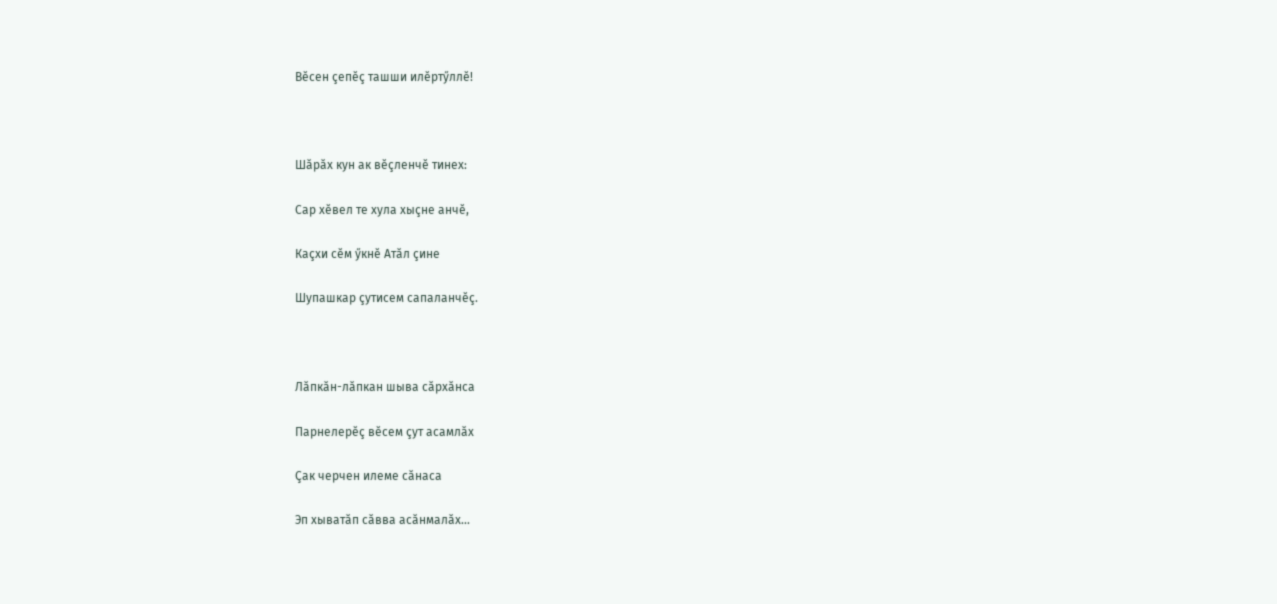Вĕсен çепĕç ташши илĕртӳллĕ!



Шăрăх кун ак вĕçленчĕ тинех:

Сар хĕвел те хула хыçне анчĕ,

Каçхи сĕм ӳкнĕ Атăл çине

Шупашкар çутисем сапаланчĕç.



Лăпкăн-лăпкан шыва сăрхăнса

Парнелерĕç вĕсем çут асамлăх

Çак черчен илеме сăнаса

Эп хыватăп сăвва асăнмалăх...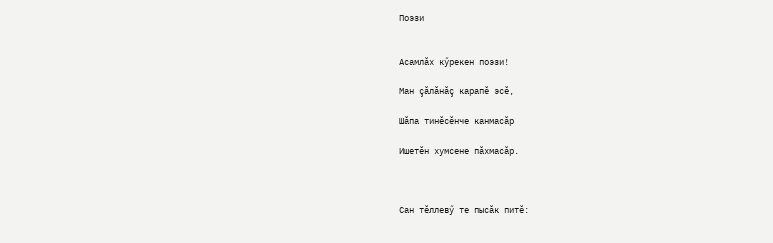Поэзи


Асамлăх кӳрекен поэзи!

Ман çăлăнăç карапĕ эсĕ,

Шăпа тинĕсĕнче канмасăр

Ишетĕн хумсене пăхмасăр.



Сан тĕллевӳ те пысăк питĕ: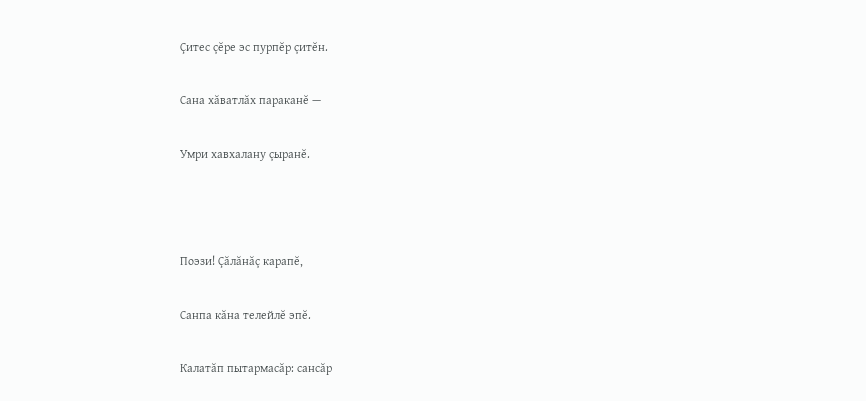Çитес çĕре эс пурпĕр çитĕн.

Сана хăватлăх параканĕ —

Умри хавхалану çыранĕ.



Поэзи! Çăлăнăç карапĕ,

Санпа кăна телейлĕ эпĕ.

Калатăп пытармасăр: сансăр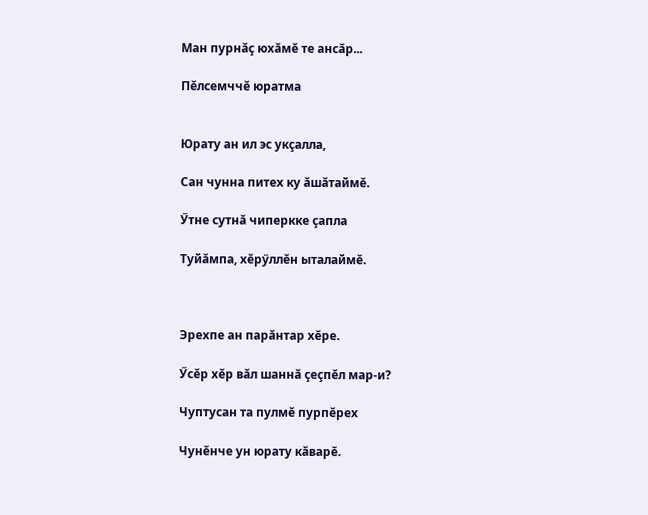Ман пурнăç юхăмĕ те ансăр...

Пĕлсемччĕ юратма


Юрату ан ил эс укçалла,

Сан чунна питех ку ăшăтаймĕ.

Ӳтне сутнă чиперкке çапла

Туйăмпа, хĕрӳллĕн ыталаймĕ.



Эрехпе ан парăнтар хĕре.

Ӳсĕр хĕр вăл шаннă çеçпĕл мар-и?

Чуптусан та пулмĕ пурпĕрех

Чунĕнче ун юрату кăварĕ.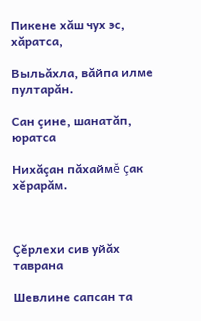Пикене хăш чух эс, хăратса,

Выльăхла, вăйпа илме пултарăн.

Сан çине, шанатăп, юратса

Нихăçан пăхаймĕ çак хĕрарăм.



Çĕрлехи сив уйăх таврана

Шевлине сапсан та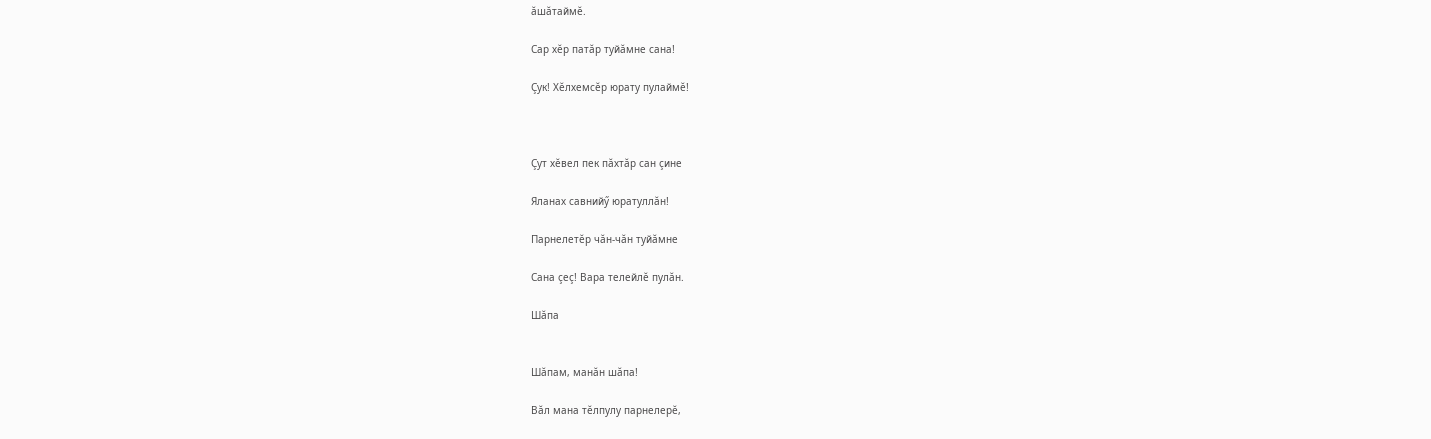ăшăтаймĕ.

Сар хĕр патăр туйăмне сана!

Çук! Хĕлхемсĕр юрату пулаймĕ!



Çут хĕвел пек пăхтăр сан çине

Яланах савнийӳ юратуллăн!

Парнелетĕр чăн-чăн туйăмне

Сана çеç! Вара телейлĕ пулăн.

Шăпа


Шăпам, манăн шăпа!

Вăл мана тĕлпулу парнелерĕ,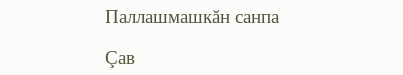Паллашмашкăн санпа

Çав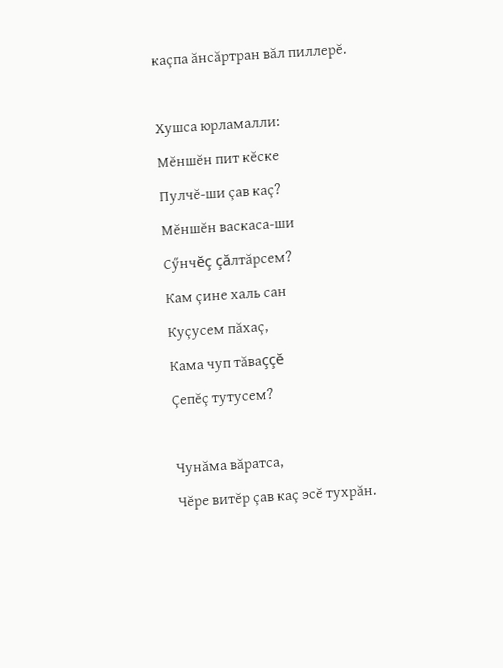каçпа ăнсăртран вăл пиллерĕ.



Хушса юрламалли:

Мĕншĕн пит кĕске

Пулчĕ-ши çав каç?

Мĕншĕн васкаса-ши

Сӳнчĕç çăлтăрсем?

Кам çине халь сан

Куçусем пăхаç,

Кама чуп тăваççĕ

Çепĕç тутусем?



Чунăма вăратса,

Чĕре витĕр çав каç эсĕ тухрăн.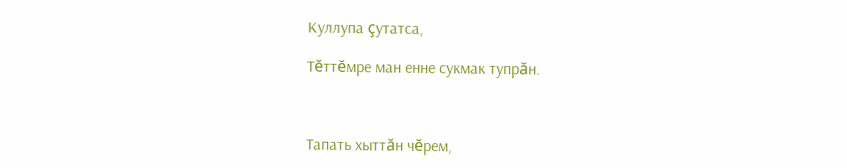Куллупа çутатса,

Тĕттĕмре ман енне сукмак тупрăн.



Тапать хыттăн чĕрем,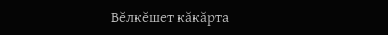Вĕлкĕшет кăкăрта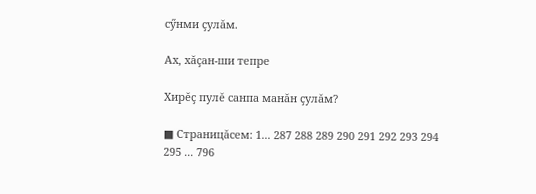сӳнми çулăм.

Ах, хăçан-ши тепре

Хирĕç пулĕ санпа манăн çулăм?

■ Страницăсем: 1... 287 288 289 290 291 292 293 294 295 ... 796